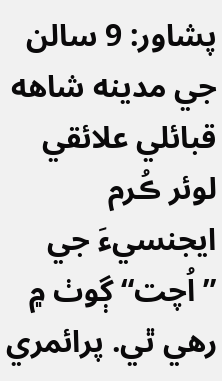پشاور: 9 سالن جي مدينه شاهه قبائلي علائقي لوئر ڪُرم ايجنسيءَ جي ”اُچت“ ڳوٺ ۾ رهي ٿي. پرائمري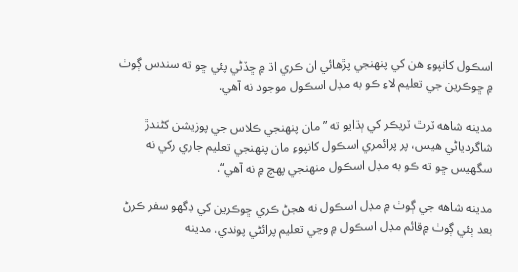اسڪول کانپوءِ هن کي پنهنجي پڙهائي ان ڪري اڌ ۾ ڇڏڻي پئي ڇو ته سندس ڳوٺ ۾ ڇوڪرين جي تعليم لاءِ ڪو به مڊل اسڪول موجود نه آهي.

مدينه شاهه ٽرٿ ٽريڪر کي ٻڌايو ته ”مان پنهنجي ڪلاس جي پوزيشن کڻندڙ شاگردياڻي هيس، پر پرائمري اسڪول کانپوءِ مان پنهنجي تعليم جاري رکي نه سگھيس ڇو ته ڪو به مڊل اسڪول منهنجي پهچ ۾ نه آهي“.

مدينه شاهه جي ڳوٺ ۾ مڊل اسڪول نه هجڻ ڪري ڇوڪرين کي ڊگھو سفر ڪرڻ بعد ٻئي ڳوٺ ۾قائم مڊل اسڪول ۾ وڃي تعليم پرائڻي پوندي. مدينه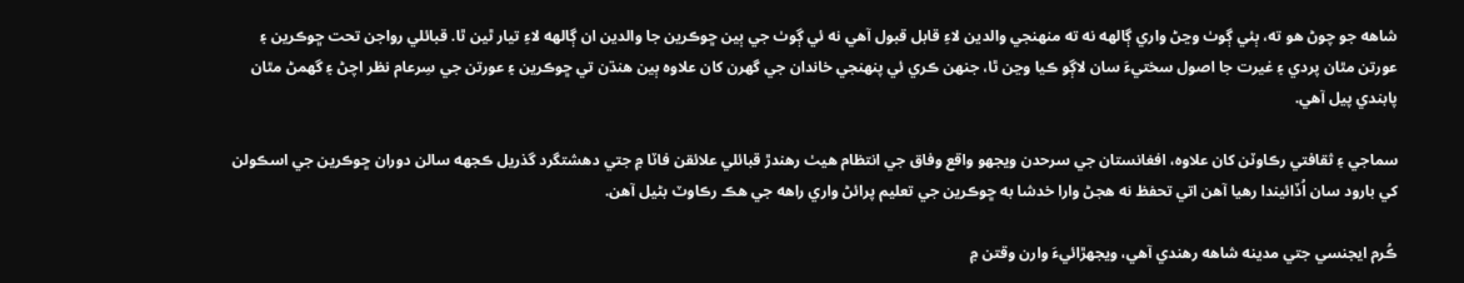شاهه جو چوڻ هو ته، ٻئي ڳوٺ وڃڻ واري ڳالهه نه ته منهنجي والدين لاءِ قابل قبول آهي نه ئي ڳوٺ جي ٻين ڇوڪرين جا والدين ان ڳالهه لاءِ تيار ٿين ٿا. قبائلي رواجن تحت ڇوڪرين ۽ عورتن مٿان پردي ۽ غيرت جا اصول سختيءَ سان لاڳو ڪيا وڃن ٿا، جنهن ڪري ئي پنهنجي خاندان جي گھرن کان علاوه ٻين هنڌن تي ڇوڪرين ۽ عورتن جي سِرعام نظر اچڻ ۽ گھمڻ مٿان پابندي پيل آهي.

سماجي ۽ ثقافتي رڪاوٽن کان علاوه، افغانستان جي سرحدن ويجهو واقع وفاق جي انتظام هيٺ رهندڙ قبائلي علائقن فاٽا ۾ جتي دهشتگرد گذريل ڪجهه سالن دوران ڇوڪرين جي اسڪولن کي بارود سان اُڏائيندا رهيا آهن اتي تحفظ نه هجڻ وارا خدشا به ڇوڪرين جي تعليم پرائڻ واري راهه جي هڪ رڪاوٽ بڻيل آهن.

ڪُرم ايجنسي جتي مدينه شاهه رهندي آهي، ويجهڙائيءَ وارن وقتن ۾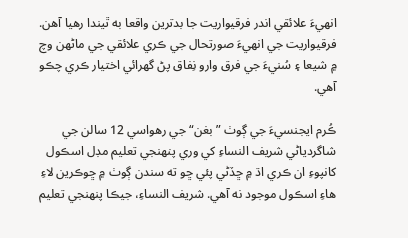انهيءَ علائقي اندر فرقيواريت جا بدترين واقعا به ٿيندا رهيا آهن. فرقيواريت جي انهيءَ صورتحال جي ڪري علائقي جي ماڻهن وچ ۾ شيعا ۽ سُنيءَ جي فرق وارو نِفاق پڻ گهرائي اختيار ڪري چڪو آهي.

ڪُرم ايجنسيءَ جي ڳوٺ ”بغن“ جي رهواسي 12 سالن جي شاگردياڻي شريف النساءِ کي وري پنهنجي تعليم مڊل اسڪول کانپوءِ ان ڪري اڌ ۾ ڇڏڻي پئي ڇو ته سندن ڳوٺ ۾ ڇوڪرين لاءِ هاءِ اسڪول موجود نه آهي. شريف النساءِ، جيڪا پنهنجي تعليم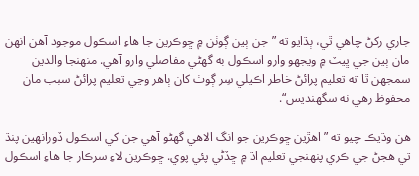جاري رکڻ چاهي ٿي، ٻڌايو ته ”جن ٻين ڳوٺن ۾ ڇوڪرين جا هاءِ اسڪول موجود آهن انهن مان ٻين جي ڀيٽ ۾ ويجهو وارو اسڪول به گھڻي مفاصلي وارو آهي. منهنجا والدين سمجهن ٿا ته تعليم پرائڻ خاطر اڪيلي سِر ڳوٺ کان ٻاهر وڃي تعليم پرائڻ سبب مان محفوظ رهي نه سگھنديس“.

هن وڌيڪ چيو ته ”اهڙين ڇوڪرين جو انگ الاهي گھڻو آهي جن کي اسڪول ڏورانهين پنڌ تي هجڻ جي ڪري پنهنجي تعليم اڌ ۾ ڇڏڻي پئي پوي. ڇوڪرين لاءِ سرڪار جا هاءِ اسڪول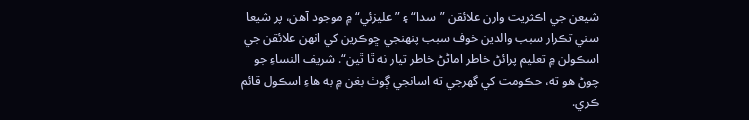شيعن جي اڪثريت وارن علائقن ”سدا“ ۽ ”عليزئي“ ۾ موجود آهن، پر شيعا سني تڪرار سبب والدين خوف سبب پنهنجي ڇوڪرين کي انهن علائقن جي اسڪولن ۾ تعليم پرائڻ خاطر اماڻڻ خاطر تيار نه ٿا ٿين“. شريف النساءِ جو چوڻ هو ته، حڪومت کي گھرجي ته اسانجي ڳوٺ بغن ۾ به هاءِ اسڪول قائم ڪري.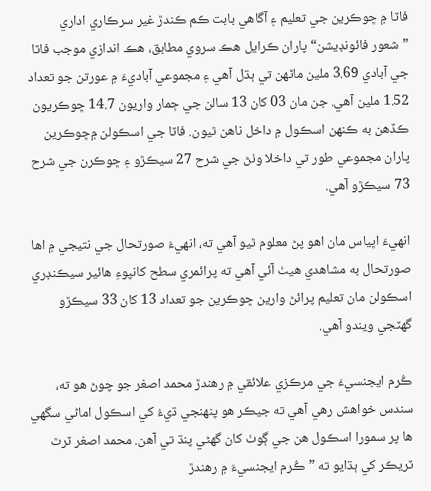فاٽا ۾ ڇوڪرين جي تعليم ۽ آگاهي بابت ڪم ڪندڙ غير سرڪاري اداري ”شعور فائونڊيشن“ پاران ڪرايل هڪ سروي مطابق، هڪ اندازي موجب فاٽا جي آبادي 3.69 ملين ماڻهن تي ٻڌل آهي ۽ مجموعي آباديءَ ۾ عورتن جو تعداد 1.52 ملين آهي. جن مان 03 کان 13 سالن جي ڄمار واريون 14.7 ڇوڪريون ڪڏهن به ڪنهن اسڪول ۾ داخل ناهن ٿيون. فاٽا جي اسڪولن ۾ڇوڪرين پاران مجموعي طور تي داخلا وٺڻ جي شرح 27 سيڪڙو ۽ ڇوڪرن جي شرح 73 سيڪڙو آهي.

انهيءَ اڀياس مان اهو پڻ معلوم ٿيو آهي ته، انهيءَ صورتحال جي نتيجي ۾ اها صورتحال به مشاهدي هيٺ آئي آهي ته پرائمري سطح کانپوءِ هائير سيڪنڊري اسڪولن مان تعليم پرائڻ وارين ڇوڪرين جو تعداد 13 کان 33 سيڪڙو گھٽجي ويندو آهي.

ڪُرم ايجنسيءَ جي مرڪزي علائقي ۾ رهندڙ محمد اصغر جو چوڻ هو ته، سندس خواهش رهي آهي ته جيڪر هو پنهنجي ڌيءُ کي اسڪول اماڻي سگھي ها پر سمورا اسڪول هن جي ڳوٺ کان گھڻي پنڌ تي آهن. محمد اصغر ٽرٿ ٽريڪر کي ٻڌايو ته ”ڪُرم ايجنسيءَ ۾ رهندڙ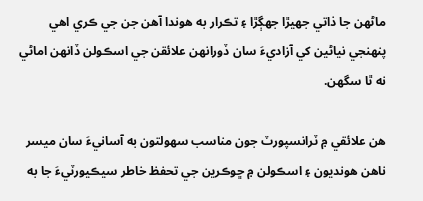ماڻهن جا ذاتي جهيڙا جهڳڙا ۽ تڪرار به هوندا آهن جن جي ڪري اهي پنهنجي نياڻين کي آزاديءَ سان ڏورانهن علائقن جي اسڪولن ڏانهن اماڻي نه ٿا سگھن.

هن علائقي ۾ ٽرانسپورٽ جون مناسب سهولتون به آسانيءَ سان ميسر ناهن هونديون ۽ اسڪولن ۾ ڇوڪرين جي تحفظ خاطر سيڪيورٽيءَ جا به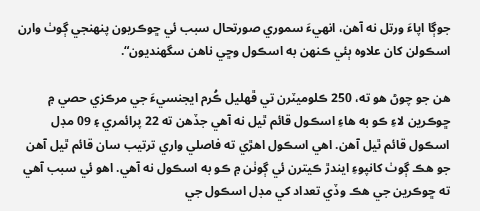جوڳا اپاءَ ورتل نه آهن، انهيءَ سموري صورتحال سبب ئي ڇوڪريون پنهنجي ڳوٺ وارن اسڪولن کان علاوه ٻئي ڪنهن به اسڪول وڇي ناهن سگھنديون“.

هن جو چوڻ هو ته، 250 ڪلوميٽرن تي ڦهليل ڪُرم ايجنسيءَ جي مرڪزي حصي ۾ ڇوڪرين لاءِ ڪو به هاءِ اسڪول قائم ٿيل نه آهي جڏهن ته 22 پرائمري ۽ 09 مڊل اسڪول قائم ٿيل آهن. اهي اسڪول اهڙي ته فاصلي واري ترتيب سان قائم ٿيل آهن جو هڪ ڳوٺ کانپوءِ ايندڙ ڪيترن ئي ڳوٺن ۾ ڪو به اسڪول نه آهي. اهو ئي سبب آهي ته ڇوڪرين جي هڪ وڏي تعداد کي مڊل اسڪول جي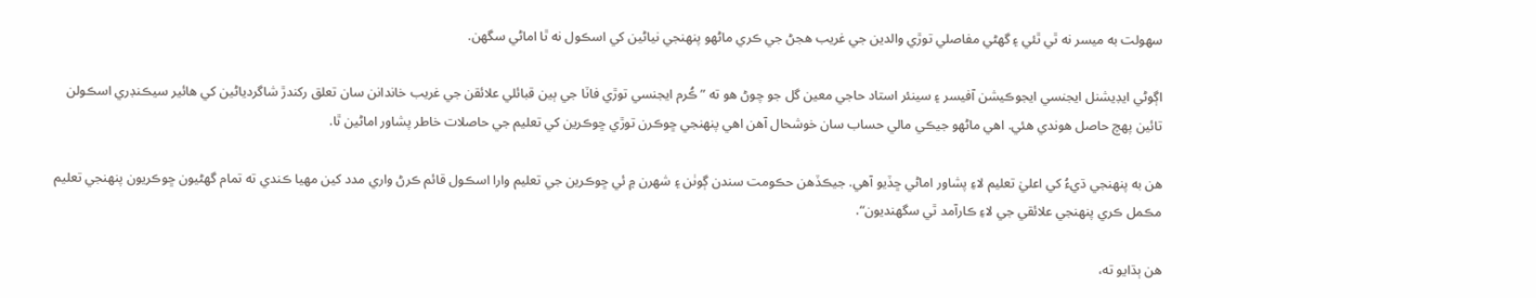سهولت به ميسر نه ٿي ٿئي ۽ گھڻي مفاصلي توڙي والدين جي غريب هجڻ جي ڪري ماڻهو پنهنجي نياڻين کي اسڪول نه ٿا اماڻي سگھن.

اڳوڻي ايڊيشنل ايجنسي ايجوڪيشن آفيسر ۽ سينئر استاد حاجي معين گل جو چوڻ هو ته ”ڪُرم ايجنسي توڙي فاٽا جي ٻين قبائلي علائقن جي غريب خاندانن سان تعلق رکندڙ شاگردياڻين کي هائير سيڪنڊري اسڪولن تائين پهچ حاصل هوندي هئي. اهي ماڻهو جيڪي مالي حساب سان خوشحال آهن اهي پنهنجي ڇوڪرن توڙي ڇوڪرين کي تعليم جي حاصلات خاطر پشاور اماڻين ٿا.

هن به پنهنجي ڌيءُ کي اعليٰ تعليم لاءِ پشاور اماڻي ڇڏيو آهي. جيڪڏهن حڪومت سندن ڳوٺن ۽ شهرن ۾ ئي ڇوڪرين جي تعليم وارا اسڪول قائم ڪرڻ واري مدد کين مهيا ڪندي ته تمام گھڻيون ڇوڪريون پنهنجي تعليم مڪمل ڪري پنهنجي علائقي جي لاءِ ڪارآمد ٿي سگھنديون“.

هن ٻڌايو ته،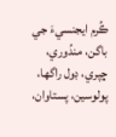ڪُرم ايجنسيءَ جي باگن، مندُوري، ڇپري، ڊول راگھا، پولوسين، پستاوان،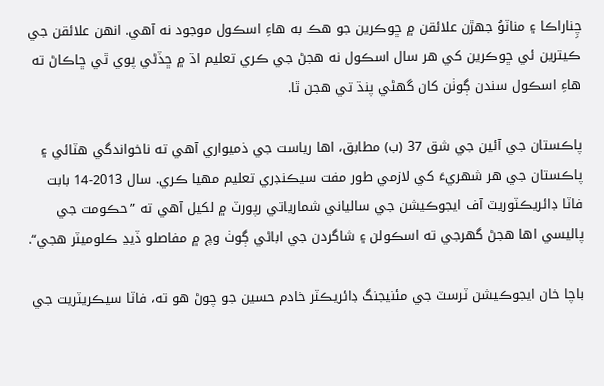چِناراڪا ۽ مناٽوُ جهڙن علائقن ۾ ڇوڪرين جو هڪ به هاءِ اسڪول موجود نه آهي. انهن علائقن جي ڪيترين ئي ڇوڪرين کي هر سال اسڪول نه هجڻ جي ڪري تعليم اڌ ۾ ڇڏڻي پوي ٿي ڇاڪاڻ ته هاءِ اسڪول سندن ڳوٺن کان گھڻي پنڌ تي هجن ٿا.

پاڪستان جي آئين جي شق 37 (ب) مطابق، اها رياست جي ذميواري آهي ته ناخواندگي هٽائي ۽ پاڪستان جي هر شهريءَ کي لازمي طور مفت سيڪنڊري تعليم مهيا ڪري. سال 2013-14 بابت فاٽا ڊائريڪٽوريٽ آف ايجوڪيشن جي سالياني شمارياتي رپورٽ ۾ لکيل آهي ته ”حڪومت جي پاليسي اها هجڻ گھرجي ته اسڪولن ۽ شاگردن جي اباڻي ڳوٺ وچ ۾ مفاصلو ڏيڍ ڪلوميٽر هجي“.

باچا خان ايجوڪيشن ٽرسٽ جي مئنيجنگ ڊائريڪٽر خادم حسين جو چوڻ هو ته، فاٽا سيڪريٽريت جي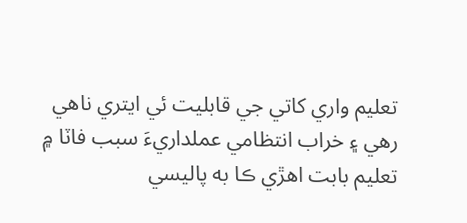تعليم واري کاتي جي قابليت ئي ايتري ناهي رهي ۽ خراب انتظامي عملداريءَ سبب فاٽا ۾ تعليم بابت اهڙي ڪا به پاليسي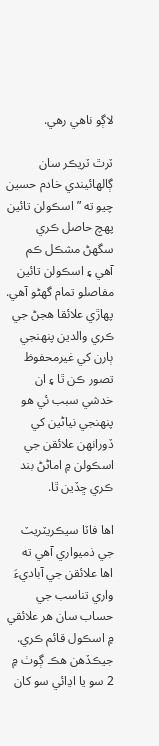لاڳو ناهي رهي.

ٽرٿ ٽريڪر سان ڳالهائيندي خادم حسين چيو ته ”اسڪولن تائين پهچ حاصل ڪري سگھڻ مشڪل ڪم آهي ۽ اسڪولن تائين مفاصلو تمام گھڻو آهي. پهاڙي علائقا هجڻ جي ڪري والدين پنهنجي ٻارن کي غيرمحفوظ تصور ڪن ٿا ۽ ان خدشي سبب ئي هو پنهنجي نياڻين کي ڏورانهن علائقن جي اسڪولن ۾ اماڻڻ بند ڪري ڇڏين ٿا.

اها فاٽا سيڪريٽريٽ جي ذميواري آهي ته اها علائقن جي آباديءَ واري تناسب جي حساب سان هر علائقي ۾ اسڪول قائم ڪري. جيڪڏهن هڪ ڳوٺ ۾ 2 سو يا اڍائي سو کان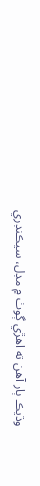وڌيڪ ٻار آهن ته اهڙي ڳوٺ ۾ مڊل، سيڪنڊري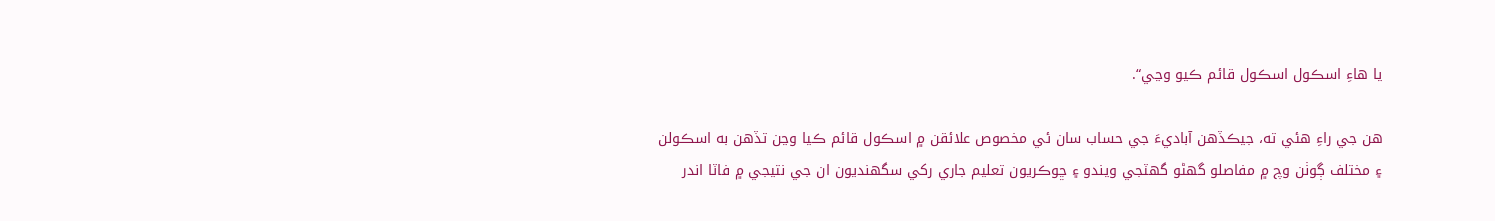يا هاءِ اسڪول اسڪول قائم ڪيو وڃي“.

هن جي راءِ هئي ته، جيڪڏهن آباديءَ جي حساب سان ئي مخصوص علائقن ۾ اسڪول قائم ڪيا وڃن تڏهن به اسڪولن ۽ مختلف ڳوٺن وچ ۾ مفاصلو گھڻو گھٽجي ويندو ۽ ڇوڪريون تعليم جاري رکي سگھنديون ان جي نتيجي ۾ فاٽا اندر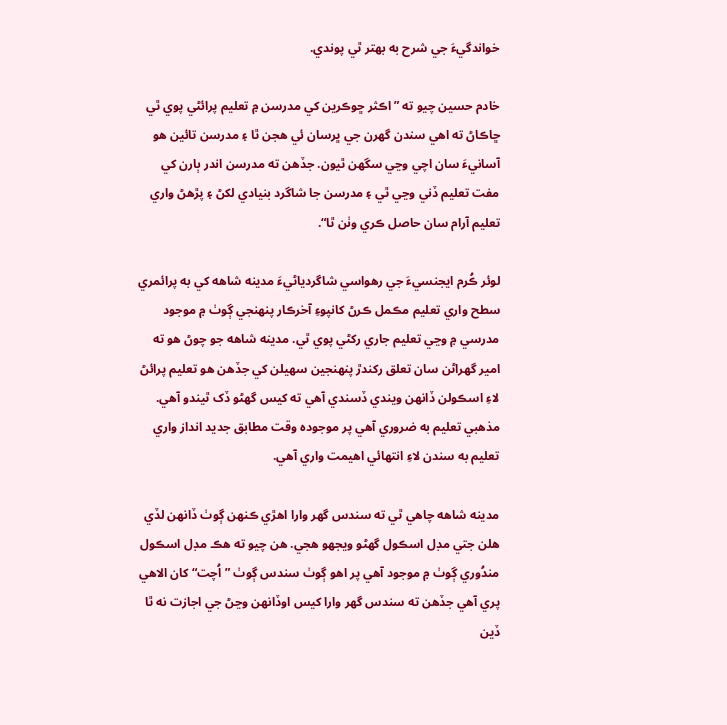خواندگيءَ جي شرح به بهتر ٿي پوندي.

خادم حسين چيو ته ”اڪثر ڇوڪرين کي مدرسن ۾ تعليم پرائڻي پوي ٿي ڇاڪاڻ ته اهي سندن گھرن جي ڀرسان ئي هجن ٿا ۽ مدرسن تائين هو آسانيءَ سان اچي وڃي سگھن ٿيون. جڏهن ته مدرسن اندر ٻارن کي مفت تعليم ڏني وڃي ٿي ۽ مدرسن جا شاگرد بنيادي لکڻ ۽ پڙهڻ واري تعليم آرام سان حاصل ڪري وٺن ٿا“.

لوئر ڪُرم ايجنسيءَ جي رهواسي شاگردياڻيءَ مدينه شاهه کي به پرائمري سطح واري تعليم مڪمل ڪرڻ کانپوءِ آخرڪار پنهنجي ڳوٺ ۾ موجود مدرسي ۾ وڃي تعليم جاري رکڻي پوي ٿي. مدينه شاهه جو چوڻ هو ته امير گھراڻن سان تعلق رکندڙ پنهنجين سهيلن کي جڏهن هو تعليم پرائڻ لاءِ اسڪولن ڏانهن ويندي ڏسندي آهي ته کيس گھڻو ڏک ٿيندو آهي. مذهبي تعليم به ضروري آهي پر موجوده وقت مطابق جديد انداز واري تعليم به سندن لاءِ انتهائي اهيمت واري آهي.

مدينه شاهه چاهي ٿي ته سندس گھر وارا اهڙي ڪنهن ڳوٺ ڏانهن لڏي هلن جتي مڊل اسڪول گھڻو ويجهو هجي. هن چيو ته هڪ مڊل اسڪول مندُوري ڳوٺ ۾ موجود آهي پر اهو ڳوٺ سندس ڳوٺ ”اُچت“ کان الاهي پري آهي جڏهن ته سندس گھر وارا کيس اوڏانهن وڃڻ جي اجازت نه ٿا ڏين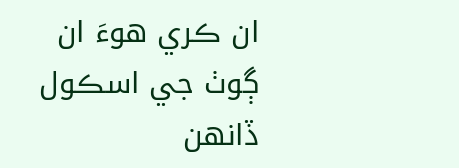ان ڪري هوءَ ان ڳوٺ جي اسڪول ڏانهن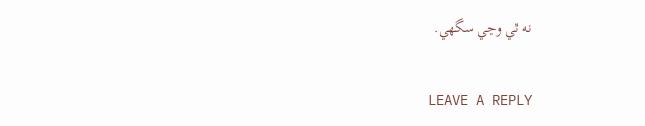نه ٿي وڃي سگھي.

LEAVE A REPLY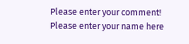Please enter your comment!
Please enter your name here